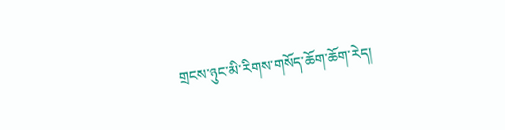གྲངས་ཉུང་མི་རིགས་གསོད་ཆོག་ཆོག་རེད།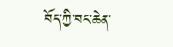བོད་ཀྱི་བང་ཆེན་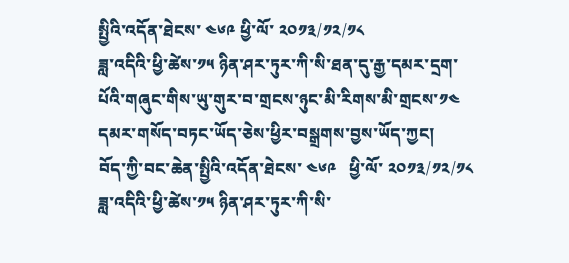སྤྱིའི་འདོན་ཐེངས་ ༤༦༩ ཕྱི་ལོ་ ༢༠༡༣/༡༢/༡༨
ཟླ་འདིའི་ཕྱི་ཚེས་༡༥ ཉིན་ཤར་ཏུར་ཀི་སི་ཐན་དུ་རྒྱ་དམར་དྲག་པོའི་གཞུང་གིས་ཡུ་གུར་བ་གྲངས་ཉུང་མི་རིགས་མི་གྲངས་༡༤ དམར་གསོད་བཏང་ཡོད་ཅེས་ཕྱིར་བསྒྲགས་བྱས་ཡོད་ཀྱང།
བོད་ཀྱི་བང་ཆེན་སྤྱིའི་འདོན་ཐེངས་ ༤༦༩   ཕྱི་ལོ་ ༢༠༡༣/༡༢/༡༨
ཟླ་འདིའི་ཕྱི་ཚེས་༡༥ ཉིན་ཤར་ཏུར་ཀི་སི་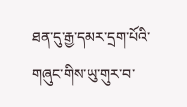ཐན་དུ་རྒྱ་དམར་དྲག་པོའི་གཞུང་གིས་ཡུ་གུར་བ་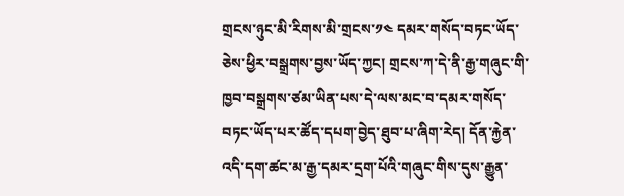གྲངས་ཉུང་མི་རིགས་མི་གྲངས་༡༤ དམར་གསོད་བཏང་ཡོད་ཅེས་ཕྱིར་བསྒྲགས་བྱས་ཡོད་ཀྱང། གྲངས་ཀ་དེ་ནི་རྒྱ་གཞུང་གི་ཁྱབ་བསྒྲགས་ཙམ་ཡིན་པས་དེ་ལས་མང་བ་དམར་གསོད་བཏང་ཡོད་པར་ཚོད་དཔག་བྱེད་ཐུབ་པ་ཞིག་རེད། དོན་རྐྱེན་འདི་དག་ཚང་མ་རྒྱ་དམར་དྲག་པོའི་གཞུང་གིས་དུས་རྒྱུན་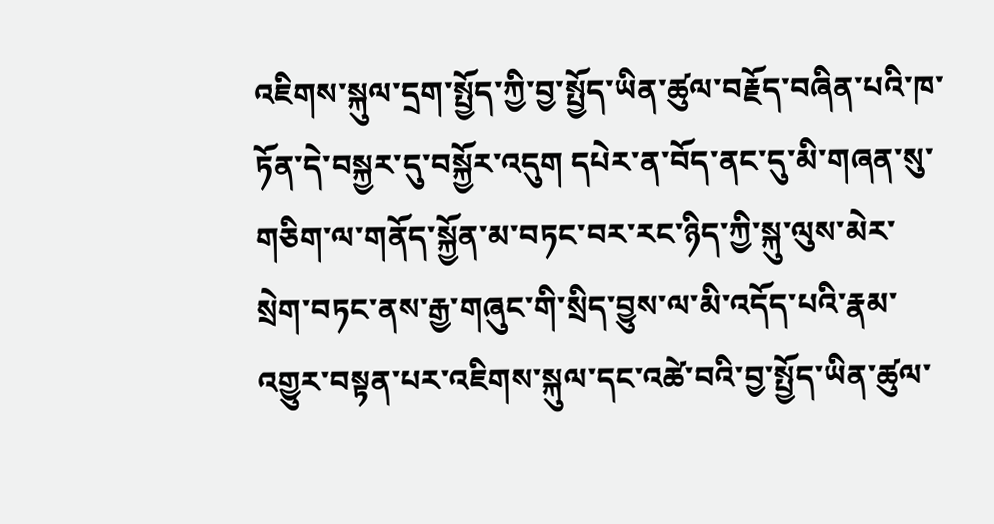འཇིགས་སྐུལ་དྲག་སྤྱོད་ཀྱི་བྱ་སྤྱོད་ཡིན་ཚུལ་བརྗོད་བཞིན་པའི་ཁ་ཏོན་དེ་བསྐྱར་དུ་བསྐྱོར་འདུག དཔེར་ན་བོད་ནང་དུ་མི་གཞན་སུ་གཅིག་ལ་གནོད་སྐྱོན་མ་བཏང་བར་རང་ཉིད་ཀྱི་སྐུ་ལུས་མེར་སྲེག་བཏང་ནས་རྒྱ་གཞུང་གི་སྲིད་བྱུས་ལ་མི་འདོད་པའི་རྣམ་འགྱུར་བསྟན་པར་འཇིགས་སྐུལ་དང་འཚེ་བའི་བྱ་སྤྱོད་ཡིན་ཚུལ་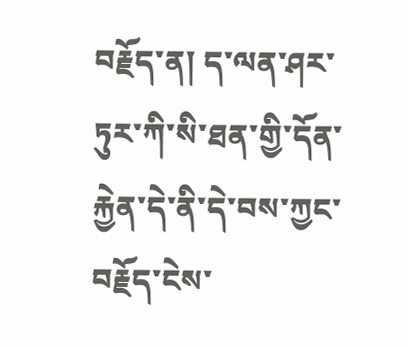བརྗོད་ན། ད་ལན་ཤར་ཏུར་ཀི་སི་ཐན་གྱི་དོན་རྐྱེན་དེ་ནི་དེ་བས་ཀྱང་བརྗོད་ངེས་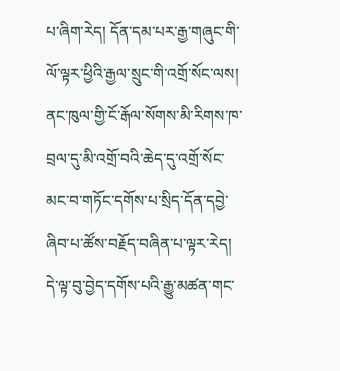པ་ཞིག་རེད། དོན་དམ་པར་རྒྱ་གཞུང་གི་ལོ་ལྟར་ཕྱིའི་རྒྱལ་སྲུང་གི་འགྲོ་སོང་ལས། ནང་ཁུལ་གྱི་ངོ་རྒོལ་སོགས་མི་རིགས་ཁ་བྲལ་དུ་མི་འགྲོ་བའི་ཆེད་དུ་འགྲོ་སོང་མང་བ་གཏོང་དགོས་པ་སྲིད་དོན་དབྱེ་ཞིབ་པ་ཚོས་བརྗོད་བཞིན་པ་ལྟར་རེད།
དེ་ལྟ་བུ་བྱེད་དགོས་པའི་རྒྱུ་མཚན་གང་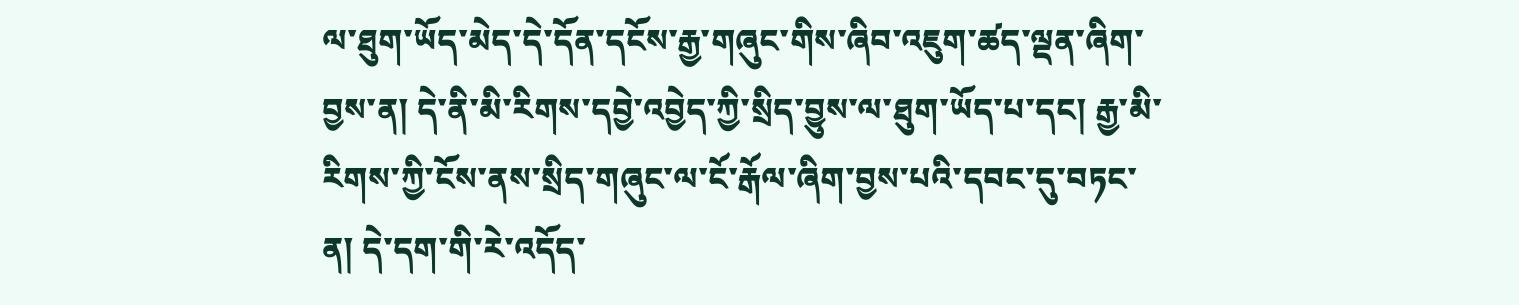ལ་ཐུག་ཡོད་མེད་དེ་དོན་དངོས་རྒྱ་གཞུང་གིས་ཞིབ་འཇུག་ཚད་ལྡན་ཞིག་བྱས་ན། དེ་ནི་མི་རིགས་དབྱེ་འབྱེད་ཀྱི་སྲིད་བྱུས་ལ་ཐུག་ཡོད་པ་དང། རྒྱ་མི་རིགས་ཀྱི་ངོས་ནས་སྲིད་གཞུང་ལ་ངོ་རྒོལ་ཞིག་བྱས་པའི་དབང་དུ་བཏང་ན། དེ་དག་གི་རེ་འདོད་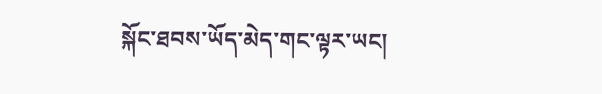སྐོང་ཐབས་ཡོད་མེད་གང་ལྟར་ཡང།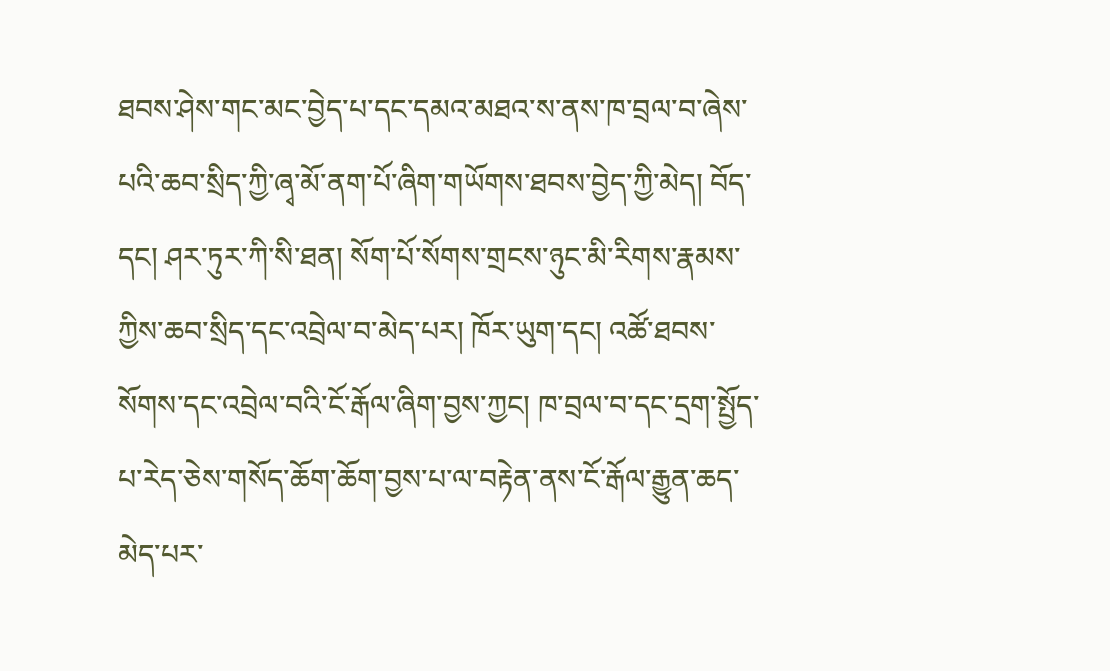ཐབས་ཤེས་གང་མང་བྱེད་པ་དང་དམའ་མཐའ་ས་ནས་ཁ་བྲལ་བ་ཞེས་པའི་ཆབ་སྲིད་ཀྱི་ཞྭ་མོ་ནག་པོ་ཞིག་གཡོགས་ཐབས་བྱེད་ཀྱི་མེད། བོད་དང། ཤར་ཏུར་ཀི་སི་ཐན། སོག་པོ་སོགས་གྲངས་ཉུང་མི་རིགས་རྣམས་ཀྱིས་ཆབ་སྲིད་དང་འབྲེལ་བ་མེད་པར། ཁོར་ཡུག་དང། འཚོ་ཐབས་སོགས་དང་འབྲེལ་བའི་ངོ་རྒོལ་ཞིག་བྱས་ཀྱང། ཁ་བྲལ་བ་དང་དྲག་སྤྱོད་པ་རེད་ཅེས་གསོད་ཆོག་ཆོག་བྱས་པ་ལ་བརྟེན་ནས་ངོ་རྒོལ་རྒྱུན་ཆད་མེད་པར་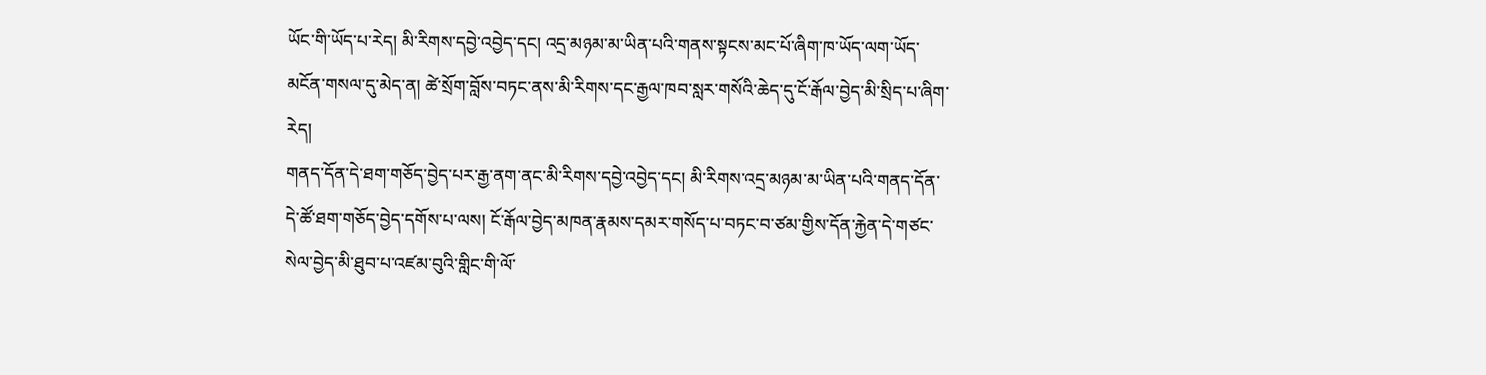ཡོང་གི་ཡོད་པ་རེད། མི་རིགས་དབྱེ་འབྱེད་དང། འདྲ་མཉམ་མ་ཡིན་པའི་གནས་སྟངས་མང་པོ་ཞིག་ཁ་ཡོད་ལག་ཡོད་མངོན་གསལ་དུ་མེད་ན། ཚེ་སྲོག་བློས་བཏང་ནས་མི་རིགས་དང་རྒྱལ་ཁབ་སླར་གསོའི་ཆེད་དུ་ངོ་རྒོལ་བྱེད་མི་སྲིད་པ་ཞིག་རེད།
གནད་དོན་དེ་ཐག་གཅོད་བྱེད་པར་རྒྱ་ནག་ནང་མི་རིགས་དབྱེ་འབྱེད་དང། མི་རིགས་འདྲ་མཉམ་མ་ཡིན་པའི་གནད་དོན་དེ་ཚོ་ཐག་གཅོད་བྱེད་དགོས་པ་ལས། ངོ་རྒོལ་བྱེད་མཁན་རྣམས་དམར་གསོད་པ་བཏང་བ་ཙམ་གྱིས་དོན་རྐྱེན་དེ་གཙང་སེལ་བྱེད་མི་ཐུབ་པ་འཛམ་བུའི་གླིང་གི་ལོ་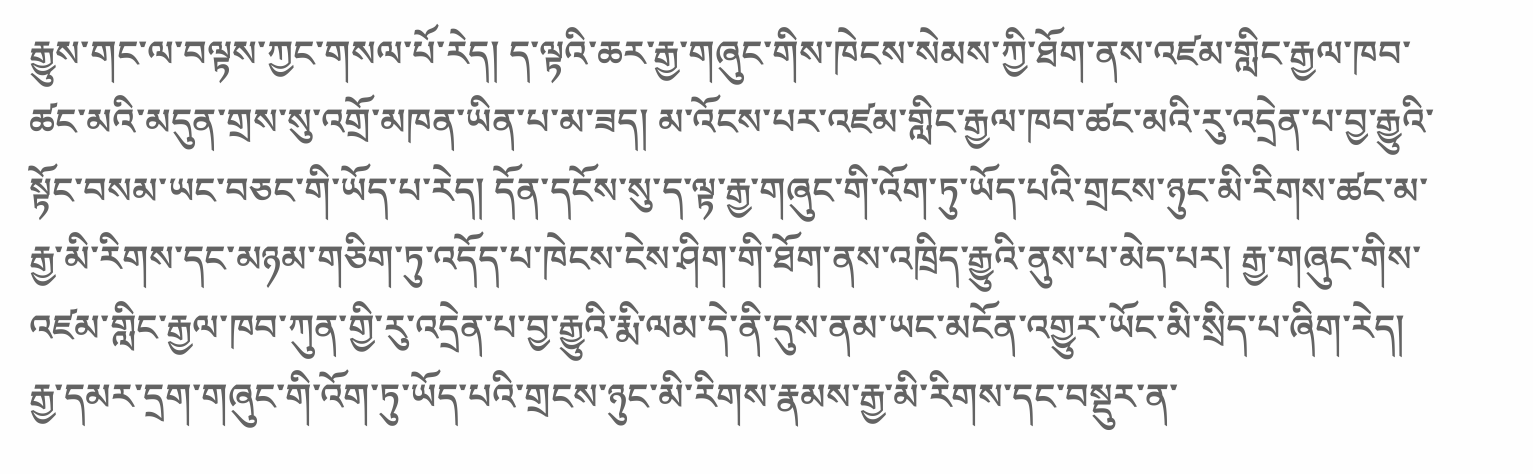རྒྱུས་གང་ལ་བལྟས་ཀྱང་གསལ་པོ་རེད། ད་ལྟའི་ཆར་རྒྱ་གཞུང་གིས་ཁེངས་སེམས་ཀྱི་ཐོག་ནས་འཛམ་གླིང་རྒྱལ་ཁབ་ཚང་མའི་མདུན་གྲས་སུ་འགྲོ་མཁན་ཡིན་པ་མ་ཟད། མ་འོངས་པར་འཛམ་གླིང་རྒྱལ་ཁབ་ཚང་མའི་རུ་འདྲེན་པ་བྱ་རྒྱུའི་སྟོང་བསམ་ཡང་བཅང་གི་ཡོད་པ་རེད། དོན་དངོས་སུ་ད་ལྟ་རྒྱ་གཞུང་གི་འོག་ཏུ་ཡོད་པའི་གྲངས་ཉུང་མི་རིགས་ཚང་མ་རྒྱ་མི་རིགས་དང་མཉམ་གཅིག་ཏུ་འདོད་པ་ཁེངས་ངེས་ཤིག་གི་ཐོག་ནས་འཁྲིད་རྒྱུའི་ནུས་པ་མེད་པར། རྒྱ་གཞུང་གིས་འཛམ་གླིང་རྒྱལ་ཁབ་ཀུན་གྱི་རུ་འདྲེན་པ་བྱ་རྒྱུའི་རྨི་ལམ་དེ་ནི་དུས་ནམ་ཡང་མངོན་འགྱུར་ཡོང་མི་སྲིད་པ་ཞིག་རེད།
རྒྱ་དམར་དྲག་གཞུང་གི་འོག་ཏུ་ཡོད་པའི་གྲངས་ཉུང་མི་རིགས་རྣམས་རྒྱ་མི་རིགས་དང་བསྡུར་ན་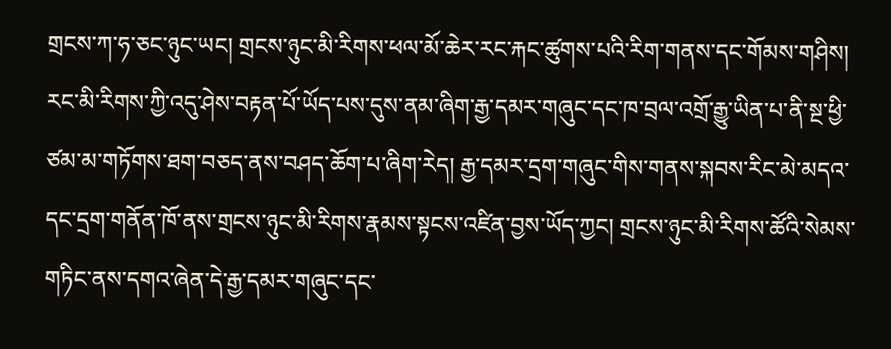གྲངས་ཀ་ཧ་ཅང་ཉུང་ཡང། གྲངས་ཉུང་མི་རིགས་ཕལ་མོ་ཆེར་རང་རྐང་ཚུགས་པའི་རིག་གནས་དང་གོམས་གཤིས། རང་མི་རིགས་ཀྱི་འདུ་ཤེས་བརྟན་པོ་ཡོད་པས་དུས་ནམ་ཞིག་རྒྱ་དམར་གཞུང་དང་ཁ་བྲལ་འགྲོ་རྒྱུ་ཡིན་པ་ནི་སྔ་ཕྱི་ཙམ་མ་གཏོགས་ཐག་བཅད་ནས་བཤད་ཆོག་པ་ཞིག་རེད། རྒྱ་དམར་དྲག་གཞུང་གིས་གནས་སྐབས་རིང་མེ་མདའ་དང་དྲག་གནོན་ཁོ་ནས་གྲངས་ཉུང་མི་རིགས་རྣམས་སྟངས་འཛིན་བྱས་ཡོད་ཀྱང། གྲངས་ཉུང་མི་རིགས་ཚོའི་སེམས་གཏིང་ནས་དགའ་ཞེན་དེ་རྒྱ་དམར་གཞུང་དང་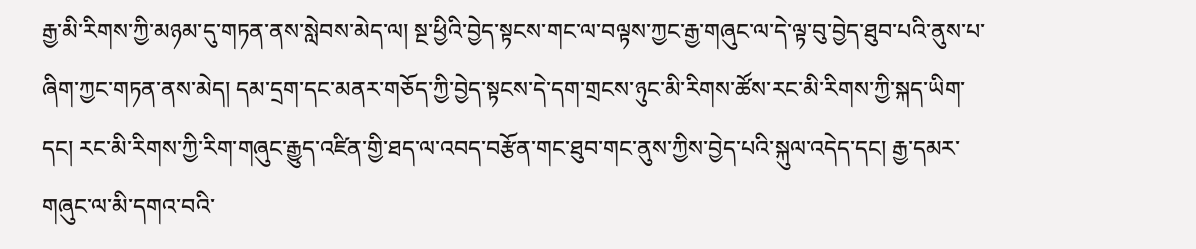རྒྱ་མི་རིགས་ཀྱི་མཉམ་དུ་གཏན་ནས་སླེབས་མེད་ལ། སྔ་ཕྱིའི་བྱེད་སྟངས་གང་ལ་བལྟས་ཀྱང་རྒྱ་གཞུང་ལ་དེ་ལྟ་བུ་བྱེད་ཐུབ་པའི་ནུས་པ་ཞིག་ཀྱང་གཏན་ནས་མེད། དམ་དྲག་དང་མནར་གཅོད་ཀྱི་བྱེད་སྟངས་དེ་དག་གྲངས་ཉུང་མི་རིགས་ཚོས་རང་མི་རིགས་ཀྱི་སྐད་ཡིག་དང། རང་མི་རིགས་ཀྱི་རིག་གཞུང་རྒྱུད་འཛིན་གྱི་ཐད་ལ་འབད་བརྩོན་གང་ཐུབ་གང་ནུས་ཀྱིས་བྱེད་པའི་སྐུལ་འདེད་དང། རྒྱ་དམར་གཞུང་ལ་མི་དགའ་བའི་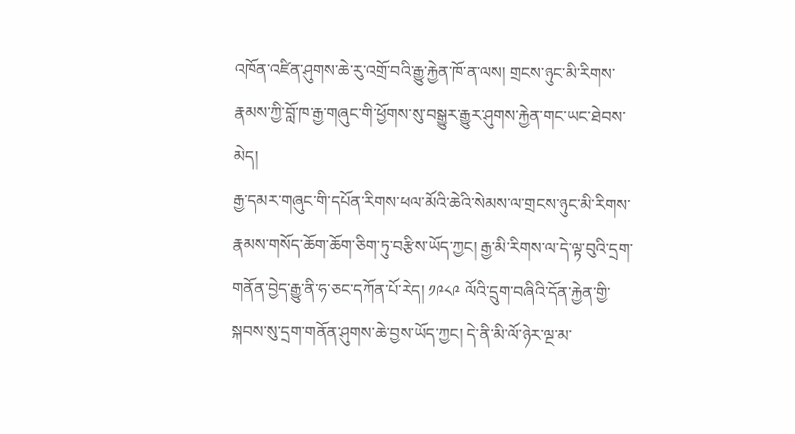འཁོན་འཛིན་ཤུགས་ཆེ་རུ་འགྲོ་བའི་རྒྱུ་རྐྱེན་ཁོ་ན་ལས། གྲངས་ཉུང་མི་རིགས་རྣམས་ཀྱི་བློ་ཁ་རྒྱ་གཞུང་གི་ཕྱོགས་སུ་བསྒྱུར་རྒྱུར་ཤུགས་རྐྱེན་གང་ཡང་ཐེབས་མེད།
རྒྱ་དམར་གཞུང་གི་དཔོན་རིགས་ཕལ་མོའི་ཆེའི་སེམས་ལ་གྲངས་ཉུང་མི་རིགས་རྣམས་གསོད་ཆོག་ཆོག་ཅིག་ཏུ་བརྩིས་ཡོད་ཀྱང། རྒྱ་མི་རིགས་ལ་དེ་ལྟ་བུའི་དྲག་གནོན་བྱེད་རྒྱུ་ནི་ཧ་ཅང་དཀོན་པོ་རེད། ༡༩༨༩ ལོའི་དྲུག་བཞིའི་དོན་རྐྱེན་གྱི་སྐབས་སུ་དྲག་གནོན་ཤུགས་ཆེ་བྱས་ཡོད་ཀྱང། དེ་ནི་མི་ལོ་ཉེར་ལྔ་མ་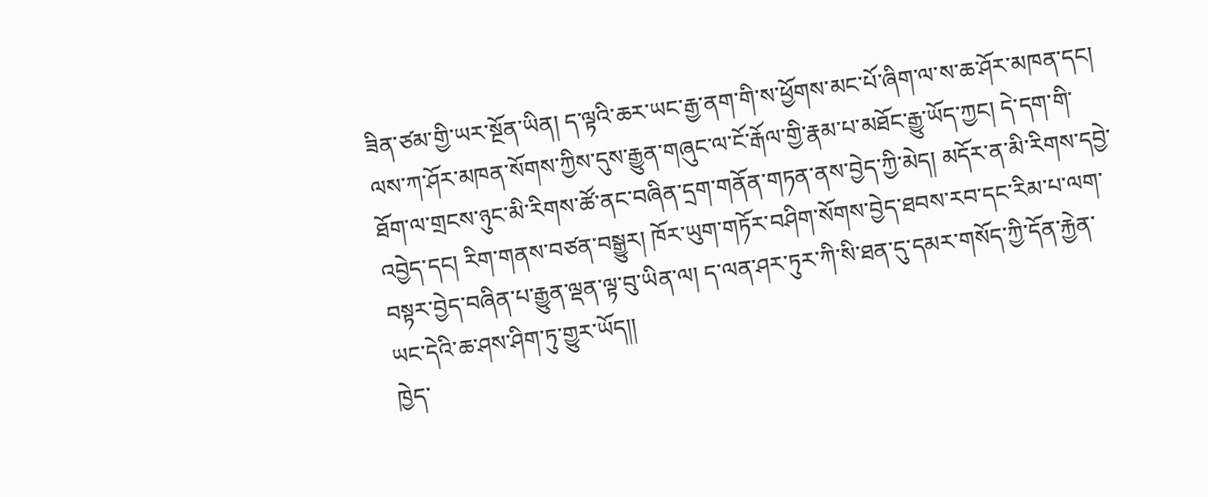ཟིན་ཙམ་གྱི་ཡར་སྔོན་ཡིན། ད་ལྟའི་ཆར་ཡང་རྒྱ་ནག་གི་ས་ཕྱོགས་མང་པོ་ཞིག་ལ་ས་ཆ་ཤོར་མཁན་དང། ལས་ཀ་ཤོར་མཁན་སོགས་ཀྱིས་དུས་རྒྱུན་གཞུང་ལ་ངོ་རྒོལ་གྱི་རྣམ་པ་མཐོང་རྒྱུ་ཡོད་ཀྱང། དེ་དག་གི་ཐོག་ལ་གྲངས་ཉུང་མི་རིགས་ཚོ་ནང་བཞིན་དྲག་གནོན་གཏན་ནས་བྱེད་ཀྱི་མེད། མདོར་ན་མི་རིགས་དབྱེ་འབྱེད་དང། རིག་གནས་བཙན་བསྒྱུར། ཁོར་ཡུག་གཏོར་བཤིག་སོགས་བྱེད་ཐབས་རབ་དང་རིམ་པ་ལག་བསྟར་བྱེད་བཞིན་པ་རྒྱུན་ལྡན་ལྟ་བུ་ཡིན་ལ། ད་ལན་ཤར་ཏུར་ཀི་སི་ཐན་དུ་དམར་གསོད་ཀྱི་དོན་རྐྱེན་ཡང་དེའི་ཆ་ཤས་ཤིག་ཏུ་གྱུར་ཡོད།།
ཁྱེད་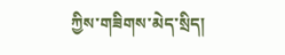ཀྱིས་གཟིགས་མེད་སྲིད།